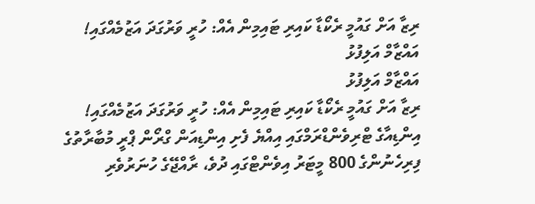ރިޒާ އަށް ގައުމީ ރެކޯޑާ ކައިރި ޓައިމިން އެއް: ހުރީ ވަރުގަދަ އަޒުމެއްގައި!
އައްޒާމް އަލިފުޅު
އައްޒާމް އަލިފުޅު
ރިޒާ އަށް ގައުމީ ރެކޯޑާ ކައިރި ޓައިމިން އެއް: ހުރީ ވަރުގަދަ އަޒުމެއްގައި!
އިންޑިއާގެ ޓްރިވެންޑްރަމްގައި އިއްޔެ ފެށި އިންޑިއަން ގްރޯން ޕްރީ މުބާރާތުގެ ފިރިހެނުންގެ 800 މީޓަރު އިވެންޓްގައި ދުވެ، ރާއްޖޭގެ ހުނަރުވެރި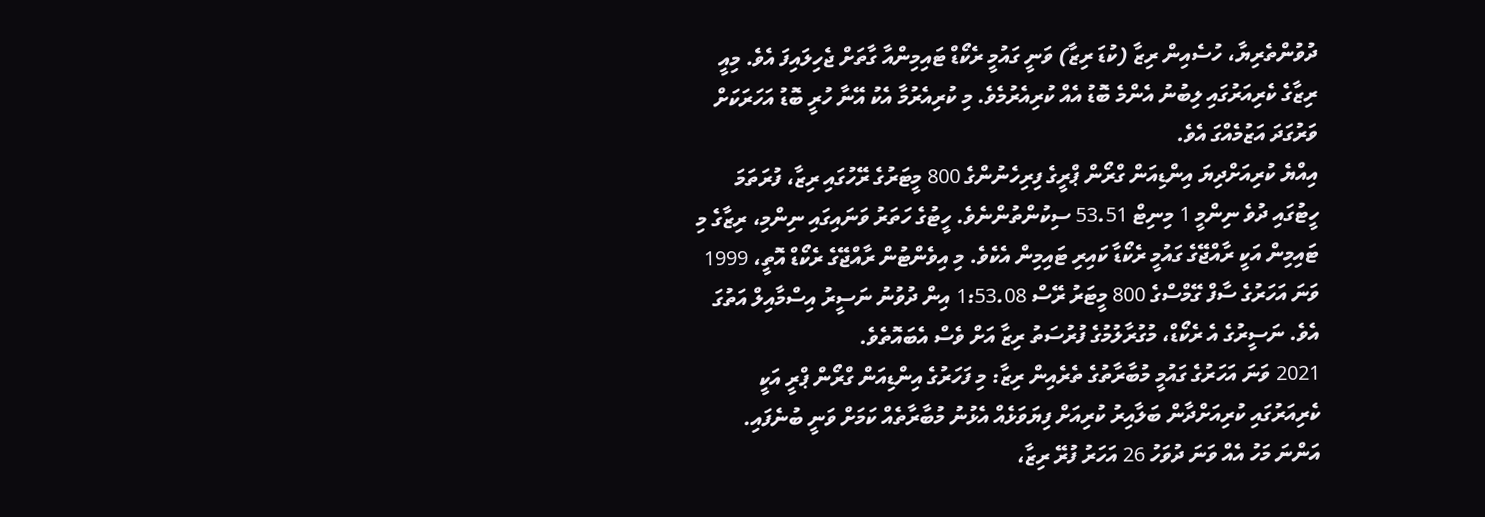ދުވުންތެރިޔާ، ހުސެއިން ރިޒާ (ކުޑަ ރިޒާ) ވަނީ ގައުމީ ރެކޯޑް ޓައިމިންއާ ގާތަށް ޖެހިލައިފަ އެވެ. މިއީ ރިޒާގެ ކެރިއަރުގައި ލިބުނު އެންމެ ބޮޑު އެއް ކުރިއެރުމެވެ. މި ކުރިއެރުމާ އެކު އޭނާ ހުރީ ބޮޑު އަހަރަކަށް ވަރުގަދަ އަޒުމެއްގަ އެވެ.
އިއްޔެ ކުރިއަށްދިޔަ އިންޑިއަން ގްރޯން ޕްރީގެ ފިރިހެނުންގެ 800 މީޓަރުގެ ރޭހުގައި ރިޒާ، ފުރަތަމަ ހީޓުގައި ދުވެ ނިންމީ 1 މިނިޓް 53.51 ސިކުންތުންނެވެ. ހީޓުގެ ހަތަރު ވަނައިގައި ނިންމި، ރިޒާގެ މި ޓައިމިން އަކީ ރާއްޖޭގެ ގައުމީ ރެކޯޑާ ކައިރި ޓައިމިން އެކެވެ. މި އިވެންޓުން ރާއްޖޭގެ ރެކޯޑް އޮތީ، 1999 ވަނަ އަހަރުގެ ސާފް ގޭމްސްގެ 800 މީޓަރު ރޭސް 1:53.08 އިން ދުވުނު ނަސީރު އިސްމާއިލް އަތުގަ އެވެ. ނަސީރުގެ އެ ރެކޯޑް، މުގުރާލުމުގެ ފުރުސަތު ރިޒާ އަށް ވެސް އެބައޮތެވެ.
2021 ވަނަ އަހަރުގެ ގައުމީ މުބާރާތުގެ ތެރެއިން ރިޒާ: މި ފަހަރުގެ އިންޑިއަން ގްރޯން ޕްރީ އަކީ ކެރިއަރުގައި ކުރިއަށްދާން ބަލާއިރު ކުރިއަށް ފިޔަވަޅެއް އެޅުނު މުބާރާތެއް ކަމަށް ވަނީ ބުނެފައި.
އަންނަ މަހު އެއް ވަނަ ދުވަހު 26 އަހަރު ފުރޭ ރިޒާ،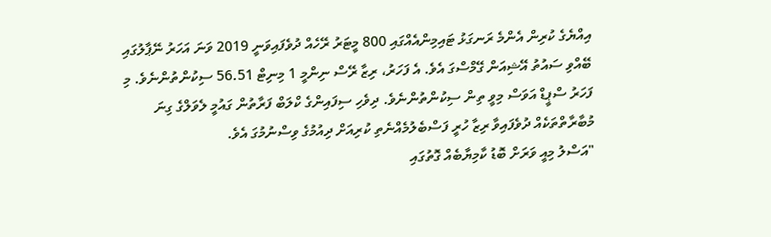އިއްޔެގެ ކުރިން އެންމެ ރަނގަޅު ޓައިމިންއެއްގައި 800 މީޓަރު ރޭހެއް ދުވެފައިވަނީ 2019 ވަނަ އަހަރު ނޭޕާލުގައި ބޭއްވި ސައުތު އޭޝިއަން ގޭމްސްގަ އެވެ. އެ ފަހަރު، ރިޒާ ރޭސް ނިންމީ 1 މިނިޓް 56.51 ސިކުންތުންނެވެ. މި ފަހަރު ސްޕީޑް އަވަސް މިވީ ތިން ސިކުންތުންނެވެ. ދިވެހި ސިފައިންގެ ކްލަބް ފަރާތުން ގައުމީ ލެވަލްގެ ގިނަ މުބާރާތްތަކެއް ދުވެފައިވާ ރިޒާ ހުރީ ފަސްބެލުމެއްނެތި ކުރިއަށް ދިއުމުގެ ވިސްނުމުގަ އެވެ.
"އަސްލު މިއީ ވަރަށް ބޮޑު ކާމިޔާބެއް ގޮތުގައި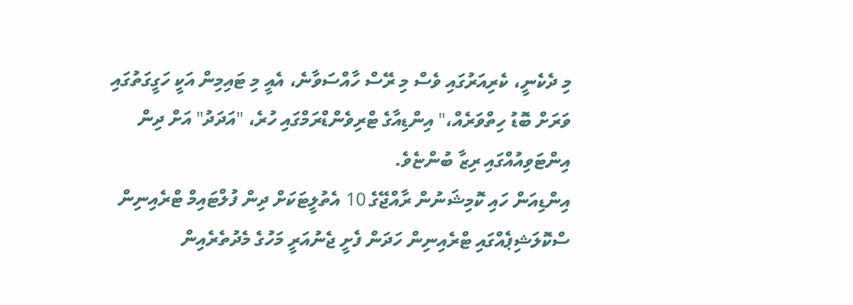މި ދެކެނީ، ކެރިއަރުގައި ވެސް މި ރޭސް ހާއްސަވާނެ، އެއީ މި ޓައިމިން އަކީ ހަގީގަތުގައި ވަރަށް ބޮޑު ހިތްވަރެއް،" އިންޑިއާގެ ޓްރިވެންޑްރަމްގައި ހުރެ، "އަދަދު" އަށް ދިން އިންޓަވިއުއްގައި ރިޒާ ބުންޏެވެ.
އިންޑިއަން ހައި ކޮމިޝަނުން ރާއްޖޭގެ 10 އެތުލީޓަކަށް ދިން ފުލްޓައިމް ޓްރެއިނިން ސްކޮލަޝިޕެއްގައި ޓްރެއިނިން ހަދަން ފެށީ ޖެނުއަރީ މަހުގެ މެދުތެރެއިން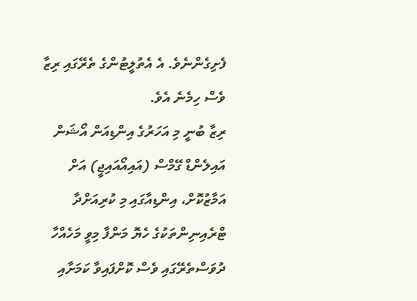ފެށިގެންނެވެ. އެ އެތުލީޓުންގެ ތެރޭގައި ރިޒާ ވެސް ހިމެނެ އެވެ.
ރިޒާ ބުނީ މި އަހަރުގެ އިންޑިއަން އޯޝަން އައިލެންޑް ގޭމްސް (އައިއޯއައިޖީ) އަށް އަމާޒުކޮށް، އިންޑިއާގައި މި ކުރިއަށްދާ ޓްރެއިނިންތަކުގެ ހެޔޮ މަންފާ މިވީ މަހެއްހާ ދުވަސްތެރޭގައި ވެސް ކޮށްފައިވާ ކަމަށާއި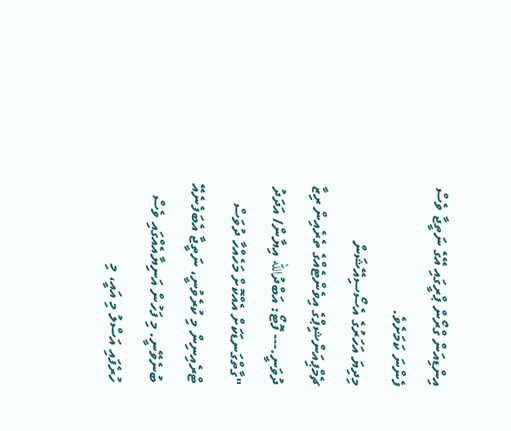އިންޑިއަން ގްރޯން ޕްރީގައި އޭގެ ނަތީޖާ ވެސް ފެންނަ ކަމަށެވެ.
މިދިޔަ އަހަރުގެ އެސޯސިއޭޝަން ޗެމްޕިއަންޝިޕްގެ އިވެންޓެއްގެ ތެރެއިން ރިޒާ ދުވަނީ.--- ފޮޓޯ: އަބްދުالله އިޔާން/ އަދަދު
"ގާތްގަނޑަކަށް އެއްކޮށް މަހެއްހާ ދުވަސް ޓްރެއިނިން މި ކުރެވުނީ، ނަތީޖާ އެބަފެނެއޭ ބުނެވޭނީ. މި ފަހުން އަނިޔާއެއްގައި ވެސް ހުރެފައި އަސްލު މި އައީ، މި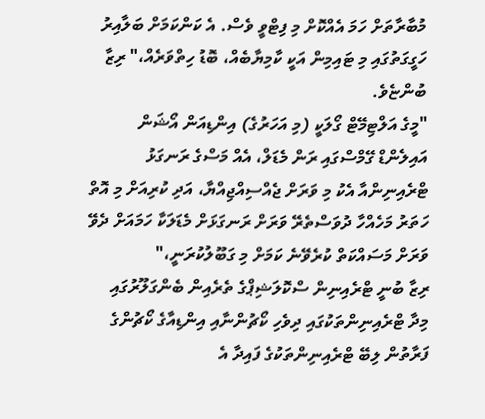މުބާރާތަށް ހަމަ އެއްކޮށް މި ފިޓްވީ ވެސް. އެ ކަންކަމަށް ބަލާއިރު ހަގީގަތުގައި މި ޓައިމިން އަކީ ކާމިޔާބެއް، ބޮޑު ހިތްވަރެއް،" ރިޒާ ބުންޏެވެ.
"މީގެ އަލްޓިމޭޓް ގޯލަކީ (މި އަހަރުގެ) އިންޑިއަން އޯޝަން އައިލެންޑް ގޭމްސްގައި ރަން މެޑަލް، އެއް މަސްގެ ރަނގަޅު ޓްރެއިނިންއާ އެކު މި ވަރަށް ޖެއްސިއްޖިއްޔާ، އަދި ކުރިއަށް މި އޮތް ހަތަރު މަހެއްހާ ދުވަސްތެރޭ ވަރަށް ރަނގަޅަށް މެޑަލަކާ ހަމައަށް ދެވޭ ވަރަށް މަސައްކަތް ކުރެވޭނެ ކަމަށް މި ގަބޫލުކުރަނީ،"
ރިޒާ ބުނީ ޓްރެއިނިން ސްކޮލަޝިޕްގެ ތެރެއިން ބެންގަލޫރުގައި މިދާ ޓްރެއިނިންތަކުގައި ދިވެހި ކޯޗުންނާއި އިންޑިއާގެ ކޯޗުންގެ ފަރާތުން ލިބޭ ޓްރެއިނިންތަކުގެ ފައިދާ އެ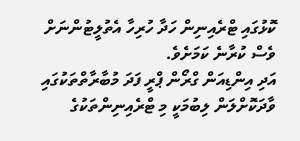ކޮޅުގައި ޓްރެއިނިން ހަދާ ހުރިހާ އެތުލީޓުންނަށް ވެސް ކުރާނެ ކަމަށެވެ.
އަދި އިންޑިއަން ގްރޯން ޕްރީ ފަދަ މުބާރާތްތަކުގައި ވާދަކޮށްލަން ލިބުމަކީ މި ޓްރެއިނިންތަކުގެ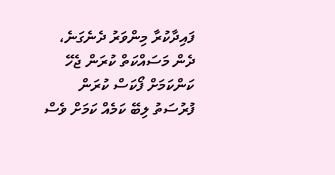ފައިދާކުރާ މިންވަރު ދެނެގަނެ، ދެން މަސައްކަތް ކުރަން ޖެހޭ ކަންކަމަށް ފޯކަސް ކުރަން ފުރުސަތު ލިބޭ ކަމެއް ކަމަށް ވެސް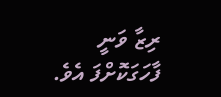ރިޒާ ވަނީ ފާހަގަކޮށްފަ އެވެ.